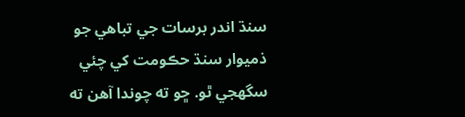سنڌ اندر برسات جي تباهي جو ذميوار سنڌ حڪومت کي چئي سگهجي ٿو. ڇو ته چوندا آهن ته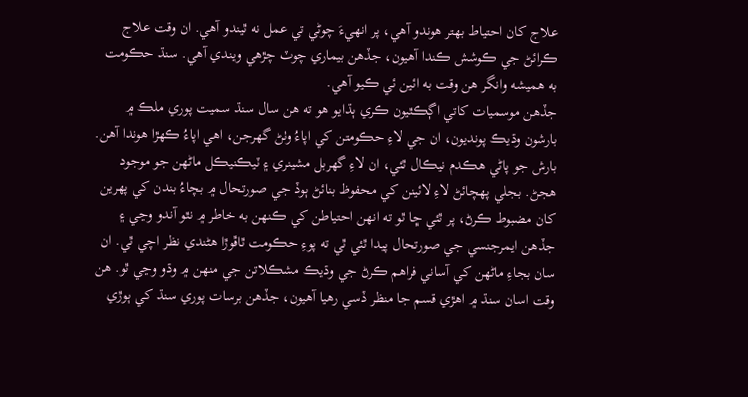علاج کان احتياط بهتر هوندو آهي، پر انهيءَ چوڻي تي عمل نه ٿيندو آهي. ان وقت علاج ڪرائڻ جي ڪوشش ڪندا آهيون، جڏهن بيماري چوٽ چڙهي ويندي آهي. سنڌ حڪومت به هميشه وانگر هن وقت به ائين ئي ڪيو آهي.
جڏهن موسميات کاتي اڳڪٿيون ڪري ٻڌايو هو ته هن سال سنڌ سميت پوري ملڪ ۾ بارشون وڌيڪ پونديون، ان جي لاءِ حڪومتن کي اپاءُ وٺڻ گهرجن، اهي اپاءُ ڪهڙا هوندا آهن. بارش جو پاڻي هڪدم نيڪال ٿئي، ان لاءِ گهربل مشينري ۽ ٽيڪنيڪل ماڻهن جو موجود هجڻ. بجلي پهچائڻ لاءِ لائينن کي محفوظ بنائڻ ٻوڏ جي صورتحال ۾ بچاءُ بندن کي پهرين کان مضبوط ڪرڻ، پر ٿئي ڇا ٿو ته انهن احتياطن کي ڪنهن به خاطر ۾ نٿو آندو وڃي ۽ جڏهن ايمرجنسي جي صورتحال پيدا ٿئي ٿي ته پوءِ حڪومت ٿاڦوڙا هڻندي نظر اچي ٿي. ان سان بجاءِ ماڻهن کي آساني فراهم ڪرڻ جي وڌيڪ مشڪلاتن جي منهن ۾ وڌو وڃي ٿو. هن وقت اسان سنڌ ۾ اهڙي قسم جا منظر ڏسي رهيا آهيون، جڏهن برسات پوري سنڌ کي ٻوڙي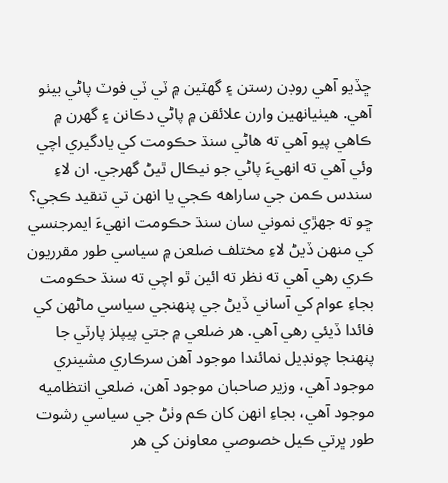ڇڏيو آهي روڊن رستن ۽ گهٽين ۾ ٽي ٽي فوٽ پاڻي بيٺو آهي. هيٺيانهين وارن علائقن ۾ پاڻي دڪانن ۽ گهرن ۾ ڪاهي پيو آهي ته هاڻي سنڌ حڪومت کي يادگيري اچي وئي آهي ته انهيءَ پاڻي جو نيڪال ٿيڻ گهرجي. ان لاءِ سندس ڪمن جي ساراهه ڪجي يا انهن تي تنقيد ڪجي؟ ڇو ته جهڙي نموني سان سنڌ حڪومت انهيءَ ايمرجنسي کي منهن ڏيڻ لاءِ مختلف ضلعن ۾ سياسي طور مقرريون ڪري رهي آهي ته نظر ته ائين ٿو اچي ته سنڌ حڪومت بجاءِ عوام کي آساني ڏيڻ جي پنهنجي سياسي ماڻهن کي فائدا ڏيئي رهي آهي. هر ضلعي ۾ جتي پيپلز پارٽي جا پنهنجا چونڊيل نمائندا موجود آهن سرڪاري مشينري موجود آهي، وزير صاحبان موجود آهن، ضلعي انتظاميه موجود آهي، بجاءِ انهن کان ڪم وٺڻ جي سياسي رشوت طور ڀرتي ڪيل خصوصي معاونن کي هر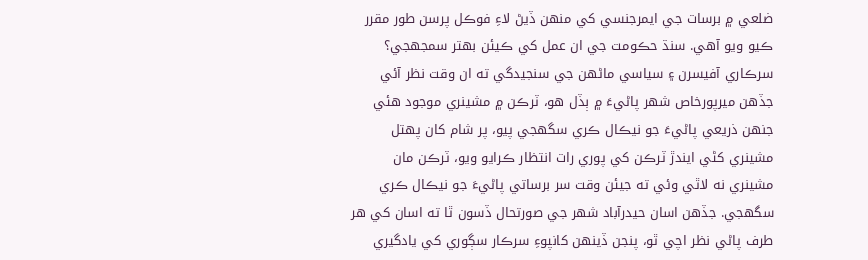ضلعي ۾ برسات جي ايمرجنسي کي منهن ڏيڻ لاءِ فوڪل پرسن طور مقرر ڪيو ويو آهي. سنڌ حڪومت جي ان عمل کي ڪيئن بهتر سمجهجي؟ سرڪاري آفيسرن ۽ سياسي ماڻهن جي سنجيدگي ته ان وقت نظر آئي جڏهن ميرپورخاص شهر پاڻيءَ ۾ ٻڏل هو، ٽرڪن ۾ مشينري موجود هئي جنهن ذريعي پاڻيءَ جو نيڪال ڪري سگهجي پيو، پر شام کان پهتل مشينري کڻي ايندڙ ٽرڪن کي پوري رات انتظار ڪرايو ويو، ٽرڪن مان مشينري نه لاٿي وئي ته جيئن وقت سر برساتي پاڻيءَ جو نيڪال ڪري سگهجي. جڏهن اسان حيدرآباد شهر جي صورتحال ڏسون ٿا ته اسان کي هر طرف پاڻي نظر اچي ٿو، پنجن ڏينهن کانپوءِ سرڪار سڳوري کي يادگيري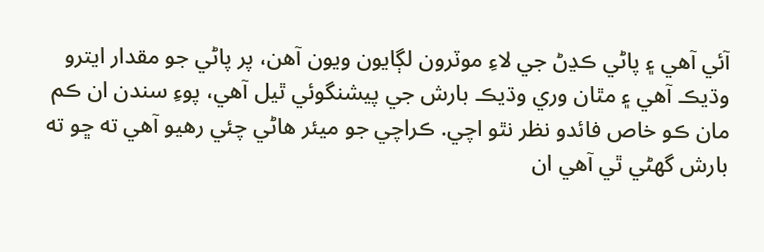آئي آهي ۽ پاڻي ڪڍڻ جي لاءِ موٽرون لڳايون ويون آهن، پر پاڻي جو مقدار ايترو وڌيڪ آهي ۽ مٿان وري وڌيڪ بارش جي پيشنگوئي ٿيل آهي، پوءِ سندن ان ڪم مان ڪو خاص فائدو نظر نٿو اچي. ڪراچي جو ميئر هاڻي چئي رهيو آهي ته ڇو ته بارش گهڻي ٿي آهي ان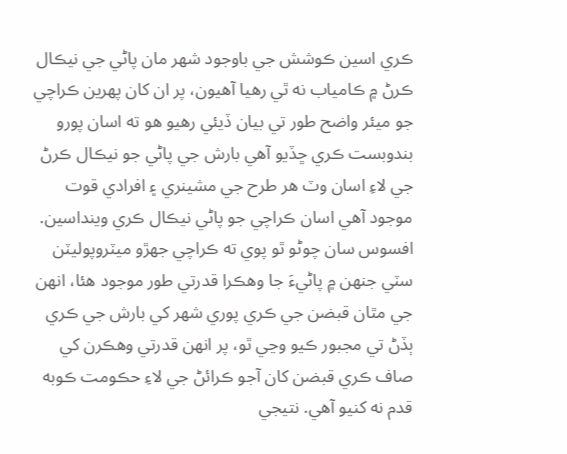ڪري اسين ڪوشش جي باوجود شهر مان پاڻي جي نيڪال ڪرڻ ۾ ڪامياب نه ٿي رهيا آهيون، پر ان کان پهرين ڪراچي جو ميئر واضح طور تي بيان ڏيئي رهيو هو ته اسان پورو بندوبست ڪري ڇڏيو آهي بارش جي پاڻي جو نيڪال ڪرڻ جي لاءِ اسان وٽ هر طرح جي مشينري ۽ افرادي قوت موجود آهي اسان ڪراچي جو پاڻي نيڪال ڪري وينداسين. افسوس سان چوڻو ٿو پوي ته ڪراچي جهڙو ميٽروپوليٽن سٽي جنهن ۾ پاڻيءَ جا وهڪرا قدرتي طور موجود هئا، انهن جي مٿان قبضن جي ڪري پوري شهر کي بارش جي ڪري ٻڏڻ تي مجبور ڪيو وڃي ٿو، پر انهن قدرتي وهڪرن کي صاف ڪري قبضن کان آجو ڪرائڻ جي لاءِ حڪومت ڪوبه قدم نه کنيو آهي. نتيجي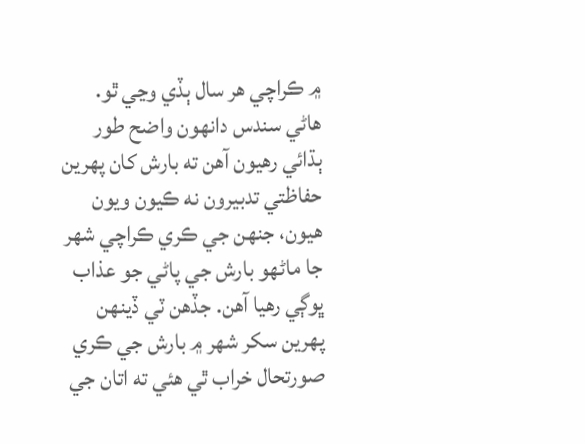۾ ڪراچي هر سال ٻڏي وڃي ٿو. هاڻي سندس دانهون واضح طور ٻڌائي رهيون آهن ته بارش کان پهرين حفاظتي تدبيرون نه ڪيون ويون هيون، جنهن جي ڪري ڪراچي شهر جا ماڻهو بارش جي پاڻي جو عذاب ڀوڳي رهيا آهن. جڏهن ٽي ڏينهن پهرين سکر شهر ۾ بارش جي ڪري صورتحال خراب ٿي هئي ته اتان جي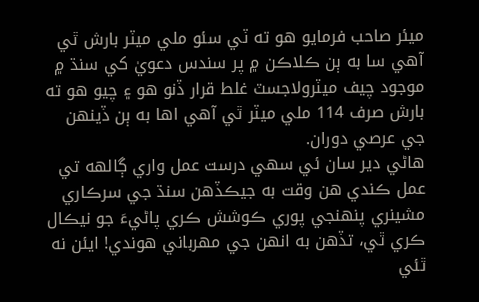ميئر صاحب فرمايو هو ته ٽي سئو ملي ميٽر بارش ٿي آهي سا به ٻن ڪلاڪن ۾ پر سندس دعويٰ کي سنڌ ۾ موجود چيف ميٽرولاجسٽ غلط قرار ڏنو هو ۽ چيو هو ته بارش صرف 114 ملي ميٽر ٿي آهي اها به ٻن ڏينهن جي عرصي دوران.
هاڻي دير سان ئي سهي درست عمل واري ڳالهه تي عمل ڪندي هن وقت به جيڪڏهن سنڌ جي سرڪاري مشينري پنهنجي پوري ڪوشش ڪري پاڻيءَ جو نيڪال ڪري ٿي، تڏهن به انهن جي مهرباني هوندي! ايئن نه ٿئي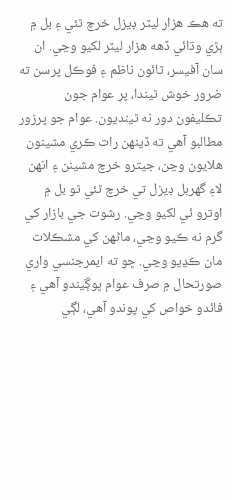ته هڪ هزار ليٽر ڊيزل خرچ ٿئي ۽ بل ۾ ٻڙي وڌائي ڏهه هزار ليٽر لکيو وڃي. ان سان آفيسر، ٽائون ناظم ۽ فوڪل پرسن ته ضرور خوش ٿيندا، پر عوام جون تڪليفون دور نه ٿينديون. عوام جو پرزور مطالبو آهي ته ڏينهن رات ڪري مشينون هلايون وڃن، جيترو خرچ مشينن ۽ انهن لاءِ گهربل ڊيزل تي خرچ ٿئي ٿو بل ۾ اوترو ئي لکيو وڃي. رشوت جي بازار کي گرم نه ڪيو وڃي، ماڻهن کي مشڪلات مان ڪڍيو وڃي. ڇو ته ايمرجنسي واري صورتحال ۾ صرف عوام ڀوڳيندو آهي ۽ فائدو خواص کي پوندو آهي، لڳي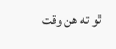ٿو ته هن وقت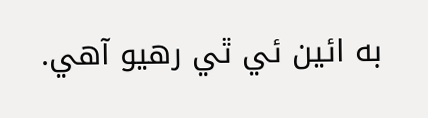به ائين ئي ٿي رهيو آهي.